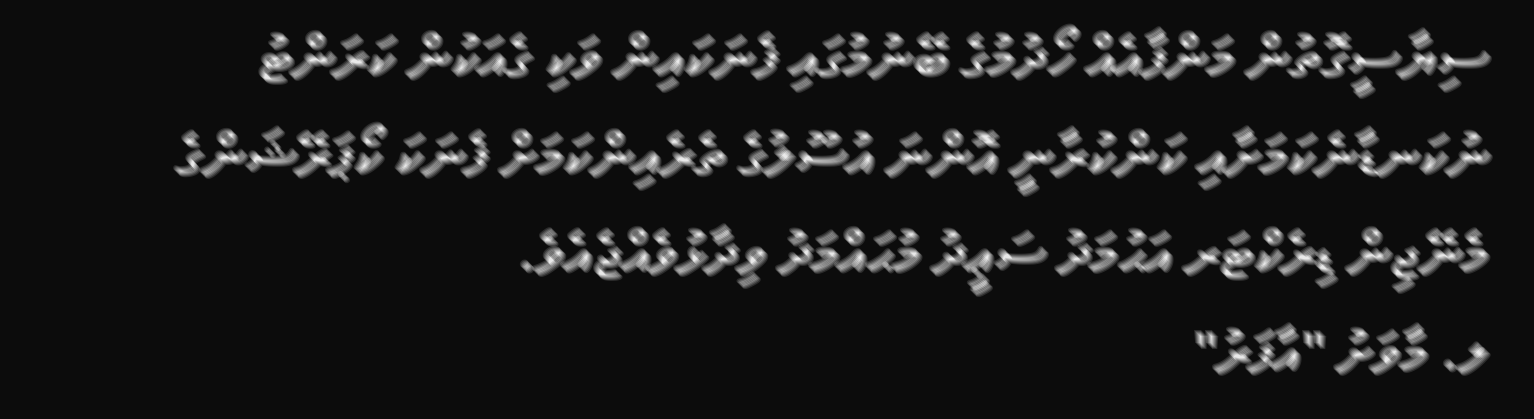ސިޔާސީގޮތުން މަންފާއެއް ހޯދުމުގެ ބޭނުމުގައި ފެނަކައިން ވަކި ގެއަކުން ކަރަންޓު ނުކަނޑާނެކަމަށާއި ކަންކުރާނީ އޮންނަ އުސޫލުގެ ތެރެއިންކަމަށް ފެނަކަ ކޯޕަރޭޝަންގެ މެނޭޖިން ޑިރެކްޓަރ އަޙުމަދު ސަޢީދު މުޙައްމަދު ވިދާޅުވެއްޖެއެވެ.
ލ. މާވަށު "އާފަރު"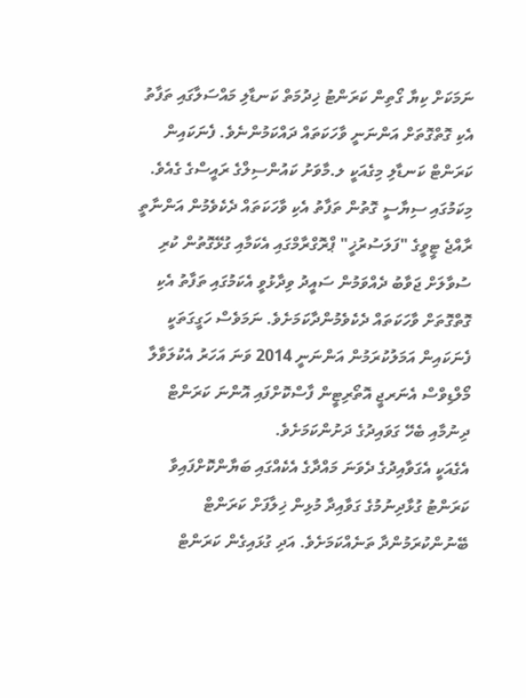ނަމަކަށް ކިޔާ ގޯތިން ކަރަންޓު ޚިދުމަތް ކަނޑާލި މައްސަލާގައި ތަފާތު އެކި ގޮތްގޮތަށް އަންނަނީ ވާހަކަތައް ދައްކަމުންނެވެ. ފެނަކައިން ކަރަންޓް ކަނޑާލި މިގެއަކީ ލ.މާވަށު ކައުންސިލްގެ ރައީސްގެ ގެއެވެ. މިކަމުގައި ސިޔާސީ ގޮތުން ތަފާތު އެކި ވާހަކަތައް ދެކެވެމުން އަންނާތީ ރާއްޖެ ޓީވީގެ "ފަލަސުރުޚީ" ޕްރޮގްރާމްގައި އެކަމާއި ގުޅޭގޮތުން ކުރި ސުވާލަށް ޖަވާބު ދެއްވަމުން ސައީދު ވިދާޅުވީ އެކަމުގައި ތަފާތު އެކި ގޮތްގޮތަށް ވާހަކަތައް ދެކެވެމުންދާކަމަށެވެ. ނަމަވެސް ހަގީގަތަކީ ފެނަކައިން އަމަލުކުރަމުން އަންނަނީ 2014 ވަނަ އަހަރު އެކުލަވާލާ މޯލްޑިވްސް އެނަރޖީ އޮތޯރިޓީން ފާސްކޮށްފައި އޮންނަ ކަރަންޓް ދިނުމާއި ބެހޭ ގަވައިދުގެ ދަށުންކަމަށެވެ.
އެގެއަކީ އެގަވާއިދުގެ ދެވަނަ މައްދާގެ އެކެއްގައި ބަޔާންކޮށްފައިވާ ކަރަންޓު ގުޅާދިނުމުގެ ގަވާއިދާ މުޅިން ޚިލާފަށް ކަރަންޓް ބޭނުންކުރަމުންދާ ތަނެއްކަމަށެވެ. އަދި ގުޅައިގެން ކަރަންޓް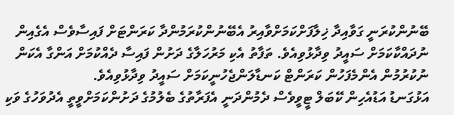ބޭނުންކުރަނީ ގަވާއިދާ ޚިލާފަށްކަމަށްވާއިރު އެބޭނުންކުރަމުންދާ ކަރަންޓަށް ފައިސާވެސް އެގެއިން ނުދައްކާކަމަށް ސައީދު ވިދާޅުވިއެވެ. ތަފާތު އެކި މަރުހަލާގެ ދަށުން ފައިސާ ދެއްކުމަށް އަންގާ އެކަން ނުކުރުމުން އެންމެފަހުން ކަރަންޓް ކަނޑާލަންޖެހުނީކަމަށް ސައީދު ވިދާޅުވިއެވެ.
އަޅުގަނޑު އަޑުއެހިން ކޭބަލް ޓީވީވެސް ދެމުންދަނީ އެފަރާތުގެ ބެލުމުގެ ދަށުންކަމަށްވީތީ އެދުވަހުގެ ވަކި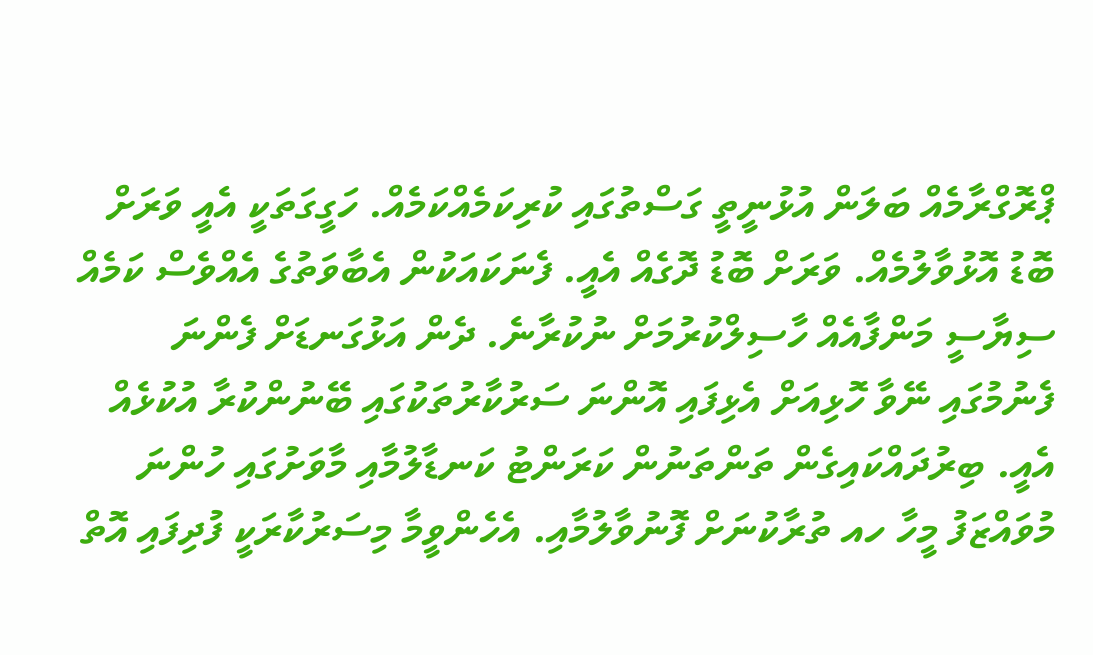ޕްރޮގްރާމެއް ބަލަން އުޅުނީތީ ގަސްތުގައި ކުރިކަމެއްކަމެއް. ހަގީގަތަކީ އެއީ ވަރަށް ބޮޑު އޮޅުވާލުމެއް. ވަރަށް ބޮޑު ދޮގެއް އެއީ. ފެނަކައަކުން އެބާވަތުގެ އެއްވެސް ކަމެއް ސިޔާސީ މަންފާއެއް ހާސިލްކުރުމަށް ނުކުރާނެ. ދެން އަޅުގަނޑަށް ފެންނަ ފެނުމުގައި ނޭވާ ހޮޅިއަށް އެޅިފައި އޮންނަ ސަރުކާރުތަކުގައި ބޭނުންކުރާ އުކުޅެއް އެއީ. ބިރުދައްކައިގެން ތަންތަނުން ކަރަންޓު ކަނޑާލުމާއި މާވަށުގައި ހުންނަ މުވައްޒަފު މީހާ ހއ ތުރާކުނަށް ފޮނުވާލުމާއި. އެހެންވީމާ މިސަރުކާރަކީ ފުދިފައި އޮތް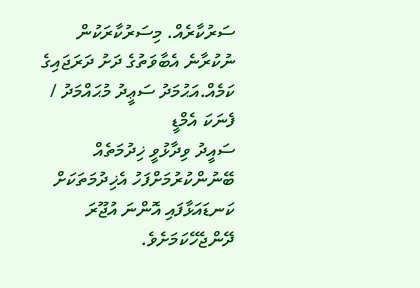ސަރުކާރެއް. މިސަރުކާރަކުން ނުކުރާނެ އެބާވަތުގެ ދަށު ދަރަޖައިގެ ކަމެއް.އަޙުމަދު ސަޢީދު މުޙައްމަދު / ފެނަކަ އެމްޑީ
ސައީދު ވިދާޅުވީ ޚިދުމަތެއް ބޭނުންކުރުމަށްފަހު އެޚިދުމަތަކަށް ކަނޑައަޅާފައި އޮންނަ އުޖޫރަ ދޭންޖެހޭކަމަށެވެ.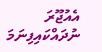އެއުޖޫރަ ނުދައްކައިފިނަމަ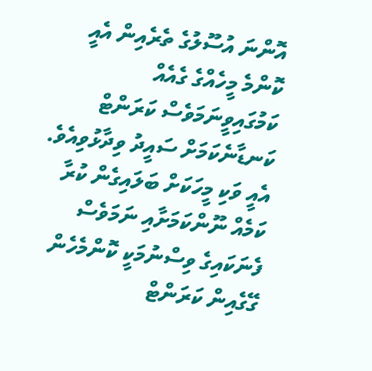އޮންނަ އުސޫލުގެ ތެރެއިން އެއީ ކޮންމެ މީހެއްގެ ގެއެއް ކަމުގައިވީނަމަވެސް ކަރަންޓް ކަނޑާނެކަމަށް ސައީދު ވިދާޅުވިއެވެ. އެއީ ވަކި މީހަކަށް ބަލައިގެން ކުރާ ކަމެއް ނޫންކަމަށާއި ނަމަވެސް ފެނަކައިގެ ވިސްނުމަކީ ކޮންމެހެން ގޭގެއިން ކަރަންޓް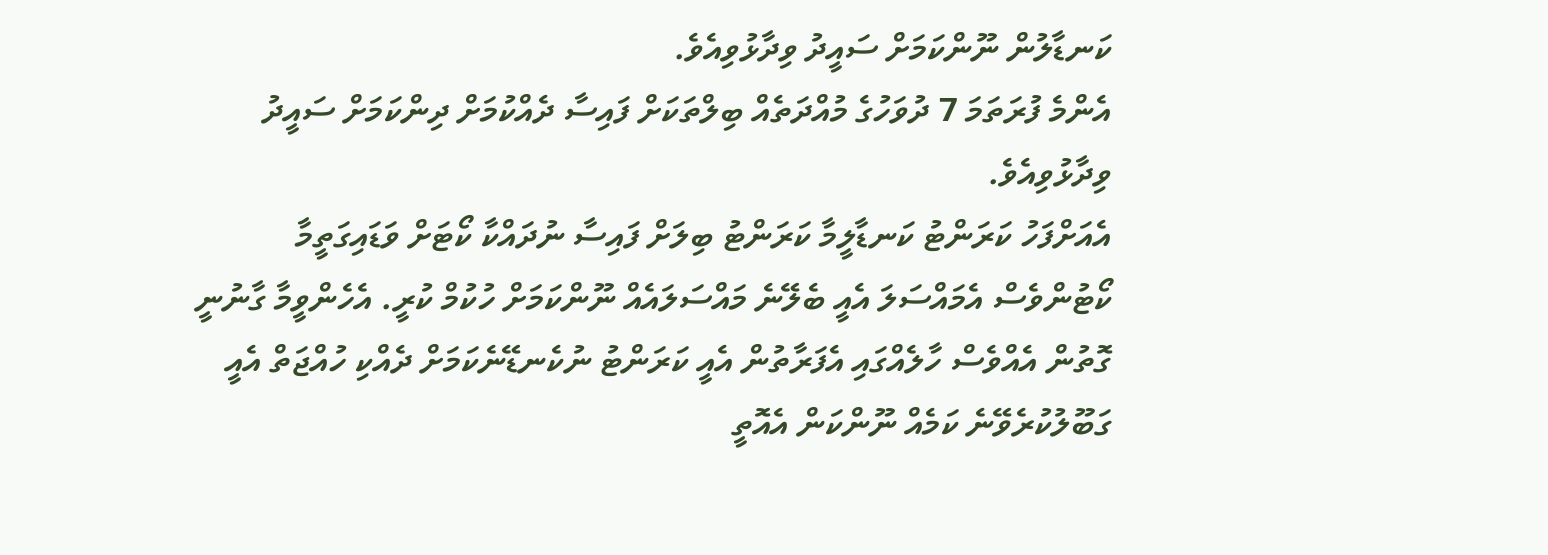ކަނޑާލުން ނޫންކަމަށް ސައީދު ވިދާޅުވިއެވެ.
އެންމެ ފުރަތަމަ 7 ދުވަހުގެ މުއްދަތެއް ބިލްތަކަށް ފައިސާ ދެއްކުމަށް ދިންކަމަށް ސައީދު ވިދާޅުވިއެވެ.
އެއަށްފަހު ކަރަންޓު ކަނޑާލީމާ ކަރަންޓު ބިލަށް ފައިސާ ނުދައްކާ ކޯޓަށް ވަޑައިގަތީމާ ކޯޓުންވެސް އެމައްސަލަ އެއީ ބެލޭނެ މައްސަލައެއް ނޫންކަމަށް ހުކުމް ކުރީ. އެހެންވީމާ ގާނުނީ ގޮތުން އެއްވެސް ހާލެއްގައި އެފަރާތުން އެއީ ކަރަންޓު ނުކެނޑޭނެކަމަށް ދެއްކި ހުއްޖަތް އެއީ ގަބޫލުކުރެވޭނެ ކަމެއް ނޫންކަން އެއޮތީ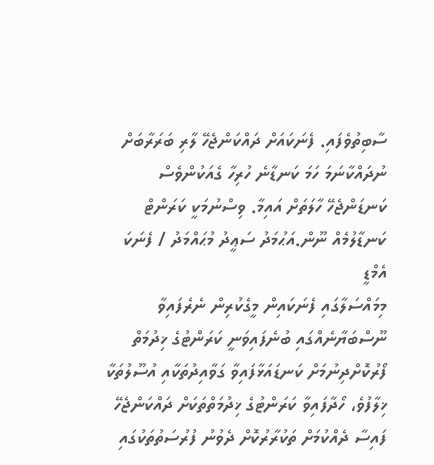ސާބިތުވެފައި. ފެނަކައަށް ދައްކަންޖެހޭ ލާރި ބަރަރާބަށް ނުދައްކާނަމަ ހަމަ ކަނޑާނެ ހުރިހާ ގެއަކުންވެސް ކަނޑަންޖެހޭ ހާލަތަށް އައިމާ. ވިސްނުމަކީ ކަރަންޓް ކަނޑާލުމެއް ނޫން.އަޙުމަދު ސަޢީދު މުޙައްމަދު / ފެނަކަ އެމްޑީ
މިމައްސަލާގައި ފެނަކައިން މީގެކުރިން ނެރެފައިވާ ނޫސްބަޔާނެއްގައި ބުނެފައިވަނީ ކަރަންޓުގެ ޚިދުމަތް ފޯރުކޮށްދިނުމަށް ކަނޑައަޅާފައިވާ ގަވާއިދުތަކާއި އުސޫލުތަކާ ޚިލާފުވެ، ހޯދާފައިވާ ކަރަންޓުގެ ޚިދުމަތްތަކަށް ދައްކަންޖެހޭ ފައިސާ ދެއްކުމަށް ތަކުރާރުކޮށް ދެވުނު ފުރުސަތުތަކުގައި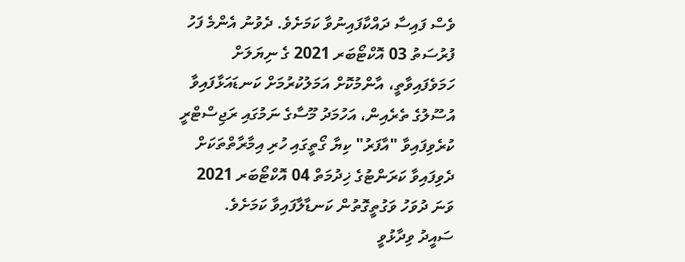ވެސް ފައިސާ ދައްކާފައިނުވާ ކަމަށެވެ. ދެވުނު އެންމެ ފަހު ފުރުސަތު 03 އޮކްޓޯބަރ 2021 ގެ ނިޔަލަށް ހަމަވެފައިވާތީ، އާންމުކޮށް އަމަލުކުރުމަށް ކަނޑައަޅާފައިވާ އުސޫލުގެ ތެރެއިން، އަހުމަދު މޫސާގެ ނަމުގައި ރަޖިސްޓްރީ ކުރެވިފައިވާ "އާފަރު" ކިޔާ ގޯތީގައި ހުރި އިމާރާތްތަކަށް ދެވިފައިވާ ކަރަންޓުގެ ޚިދުމަތް 04 އޮކްޓޯބަރ 2021 ވަނަ ދުވަހު ވަގުތީގޮތުން ކަނޑާލާފައިވާ ކަމަށެވެ.
ސައީދު ވިދާޅުވީ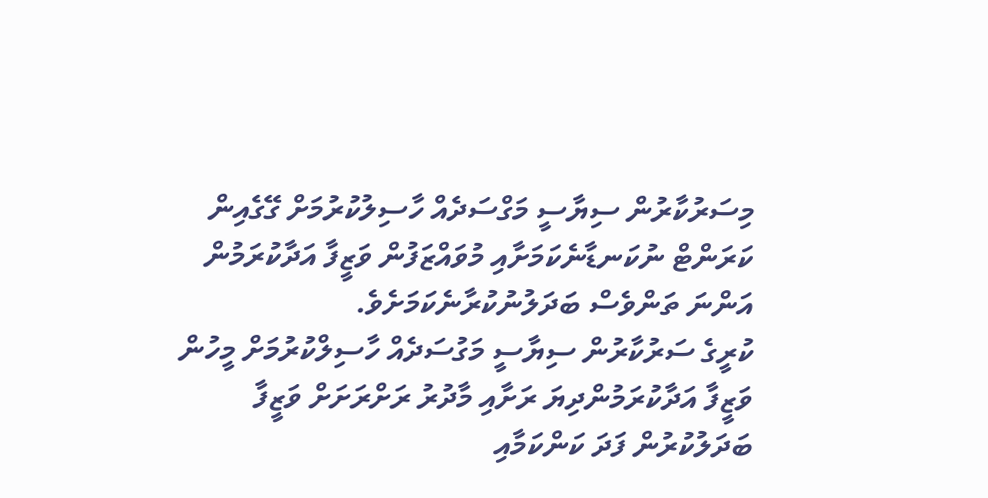މިސަރުކާރުން ސިޔާސީ މަގްސަދެއް ހާސިލުކުރުމަށް ގޭގެއިން ކަރަންޓް ނުކަނޑާނެކަމަށާއި މުވައްޒަފުން ވަޒީފާ އަދާކުރަމުން އަންނަ ތަންވެސް ބަދަލުނުކުރާނެކަމަށެވެ.
ކުރީގެ ސަރުކާރުން ސިޔާސީ މަގުސަދެއް ހާސިލްކުރުމަށް މީހުން ވަޒީފާ އަދާކުރަމުންދިޔަ ރަށާއި މާދުރު ރަށްރަށަށް ވަޒީފާ ބަދަލުކުރުން ފަދަ ކަންކަމާއި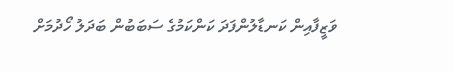ވަޒީފާއިން ކަނޑާލުންފަދަ ކަންކަމުގެ ސަބަބުން ބަދަލު ހޯދުމަށް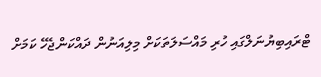ޓްރައިބިޔުނަލްގައި ހުރި މައްސަލަތަކަށް މިލިއަނުން ދައްކަންޖެހޭ ކަމަށް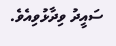ސައީދު ވިދާޅުވިއެވެ.